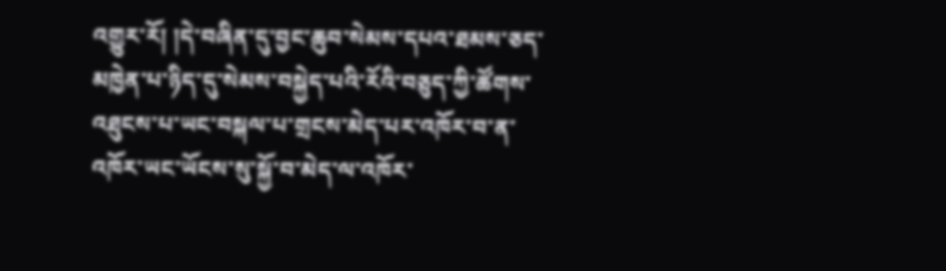འགྱུར་རོ། །དེ་བཞིན་དུ་བྱང་ཆུབ་སེམས་དཔའ་ཐམས་ཅད་མཁྱེན་པ་ཉིད་དུ་སེམས་བསྐྱེད་པའི་རོའི་བཅུད་ཀྱི་ཚོགས་འཐུངས་པ་ཡང་བསྐལ་པ་གྲངས་མེད་པར་འཁོར་བ་ན་འཁོར་ཡང་ཡོངས་སུ་སྐྱོ་བ་མེད་ལ་འཁོར་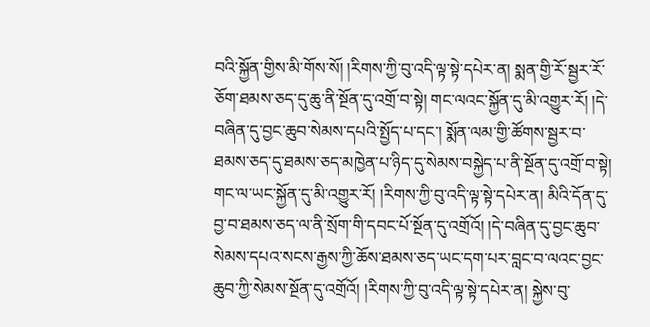བའི་སྐྱོན་གྱིས་མི་གོས་སོ། །རིགས་ཀྱི་བུ་འདི་ལྟ་སྟེ་དཔེར་ན། སྨན་གྱི་རོ་སྦྱར་རོ་ཅོག་ཐམས་ཅད་དུ་ཆུ་ནི་སྔོན་དུ་འགྲོ་བ་སྟེ། གང་ལའང་སྐྱོན་དུ་མི་འགྱུར་རོ། །དེ་བཞིན་དུ་བྱང་ཆུབ་སེམས་དཔའི་སྤྱོད་པ་དང་། སྨོན་ལམ་གྱི་ཚོགས་སྦྱར་བ་ཐམས་ཅད་དུ་ཐམས་ཅད་མཁྱེན་པ་ཉིད་དུ་སེམས་བསྐྱེད་པ་ནི་སྔོན་དུ་འགྲོ་བ་སྟེ། གང་ལ་ཡང་སྐྱོན་དུ་མི་འགྱུར་རོ། །རིགས་ཀྱི་བུ་འདི་ལྟ་སྟེ་དཔེར་ན། མིའི་དོན་དུ་བྱ་བ་ཐམས་ཅད་ལ་ནི་སྲོག་གི་དབང་པོ་སྔོན་དུ་འགྲོའོ། །དེ་བཞིན་དུ་བྱང་ཆུབ་སེམས་དཔའ་སངས་རྒྱས་ཀྱི་ཆོས་ཐམས་ཅད་ཡང་དག་པར་བླང་བ་ལའང་བྱང་ཆུབ་ཀྱི་སེམས་སྔོན་དུ་འགྲོའོ། །རིགས་ཀྱི་བུ་འདི་ལྟ་སྟེ་དཔེར་ན། སྐྱེས་བུ་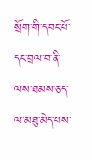སྲོག་གི་དབང་པོ་དང་བྲལ་བ་ནི་ལས་ཐམས་ཅད་ལ་མཐུ་མེད་པས་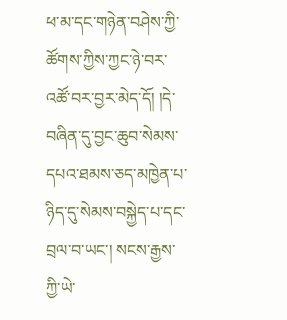ཕ་མ་དང་གཉེན་བཤེས་ཀྱི་ཚོགས་ཀྱིས་ཀྱང་ཉེ་བར་འཚོ་བར་བྱར་མེད་དོ། །དེ་བཞིན་དུ་བྱང་ཆུབ་སེམས་དཔའ་ཐམས་ཅད་མཁྱེན་པ་ཉིད་དུ་སེམས་བསྐྱེད་པ་དང་བྲལ་བ་ཡང་། སངས་རྒྱས་ཀྱི་ཡེ་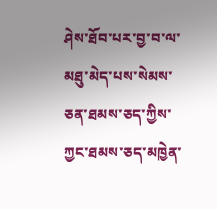ཤེས་ཐོབ་པར་བྱ་བ་ལ་མཐུ་མེད་པས་སེམས་ཅན་ཐམས་ཅད་ཀྱིས་ཀྱང་ཐམས་ཅད་མཁྱེན་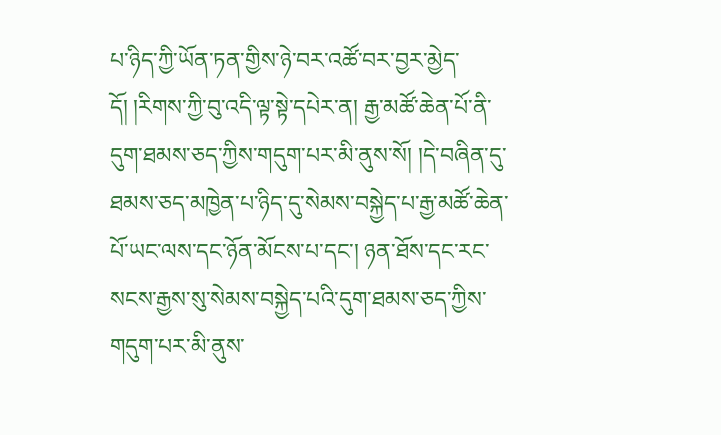པ་ཉིད་ཀྱི་ཡོན་ཏན་གྱིས་ཉེ་བར་འཚོ་བར་བྱར་མྱེད་དོ། །རིགས་ཀྱི་བུ་འདི་ལྟ་སྟེ་དཔེར་ན། རྒྱ་མཚོ་ཆེན་པོ་ནི་དུག་ཐམས་ཅད་ཀྱིས་གདུག་པར་མི་ནུས་སོ། །དེ་བཞིན་དུ་ཐམས་ཅད་མཁྱེན་པ་ཉིད་དུ་སེམས་བསྐྱེད་པ་རྒྱ་མཚོ་ཆེན་པོ་ཡང་ལས་དང་ཉོན་མོངས་པ་དང་། ཉན་ཐོས་དང་རང་སངས་རྒྱས་སུ་སེམས་བསྐྱེད་པའི་དུག་ཐམས་ཅད་ཀྱིས་གདུག་པར་མི་ནུས་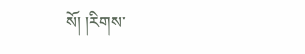སོ། །རིགས་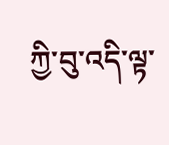ཀྱི་བུ་འདི་ལྟ་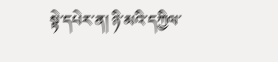སྟེ་དཔེར་ན། ཉི་མའི་དཀྱིལ་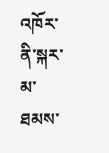འཁོར་ནི་སྐར་མ་ཐམས་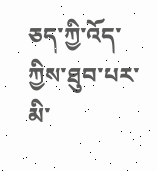ཅད་ཀྱི་འོད་ཀྱིས་ཐུབ་པར་མི་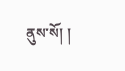ནུས་སོ། །